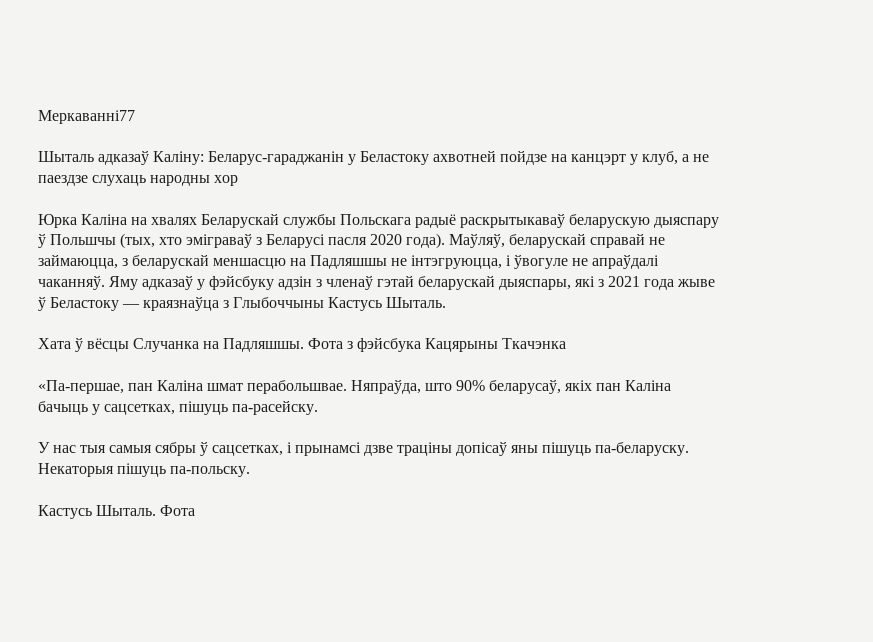Меркаванні77

Шыталь адказаў Каліну: Беларус-гараджанін у Беластоку ахвотней пойдзе на канцэрт у клуб, а не паездзе слухаць народны хор

Юрка Каліна на хвалях Беларускай службы Польскага радыё раскрытыкаваў беларускую дыяспару ў Польшчы (тых, хто эміграваў з Беларусі пасля 2020 года). Маўляў, беларускай справай не займаюцца, з беларускай меншасцю на Падляшшы не інтэгруюцца, і ўвогуле не апраўдалі чаканняў. Яму адказаў у фэйсбуку адзін з членаў гэтай беларускай дыяспары, які з 2021 года жыве ў Беластоку — краязнаўца з Глыбоччыны Кастусь Шыталь.

Хата ў вёсцы Случанка на Падляшшы. Фота з фэйсбука Кацярыны Ткачэнка

«Па-першае, пан Каліна шмат перабольшвае. Няпраўда, што 90% беларусаў, якіх пан Каліна бачыць у сацсетках, пішуць па-расейску.

У нас тыя самыя сябры ў сацсетках, і прынамсі дзве траціны допісаў яны пішуць па-беларуску. Некаторыя пішуць па-польску.

Кастусь Шыталь. Фота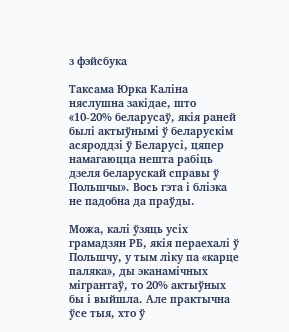з фэйсбука

Таксама Юрка Каліна няслушна закідае, што «10-20% беларусаў, якія раней былі актыўнымі ў беларускім асяроддзі ў Беларусі, цяпер намагаюцца нешта рабіць дзеля беларускай справы ў Польшчы». Вось гэта і блізка не падобна да праўды.

Можа, калі ўзяць усіх грамадзян РБ, якія пераехалі ў Польшчу, у тым ліку па «карце паляка», ды эканамічных мігрантаў, то 20% актыўных бы і выйшла. Але практычна ўсе тыя, хто ў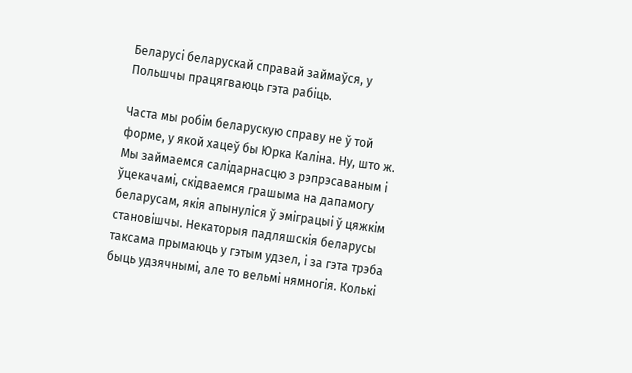Беларусі беларускай справай займаўся, у Польшчы працягваюць гэта рабіць.

Часта мы робім беларускую справу не ў той форме, у якой хацеў бы Юрка Каліна. Ну, што ж. Мы займаемся салідарнасцю з рэпрэсаваным і ўцекачамі, скідваемся грашыма на дапамогу беларусам, якія апынуліся ў эміграцыі ў цяжкім становішчы. Некаторыя падляшскія беларусы таксама прымаюць у гэтым удзел, і за гэта трэба быць удзячнымі, але то вельмі нямногія. Колькі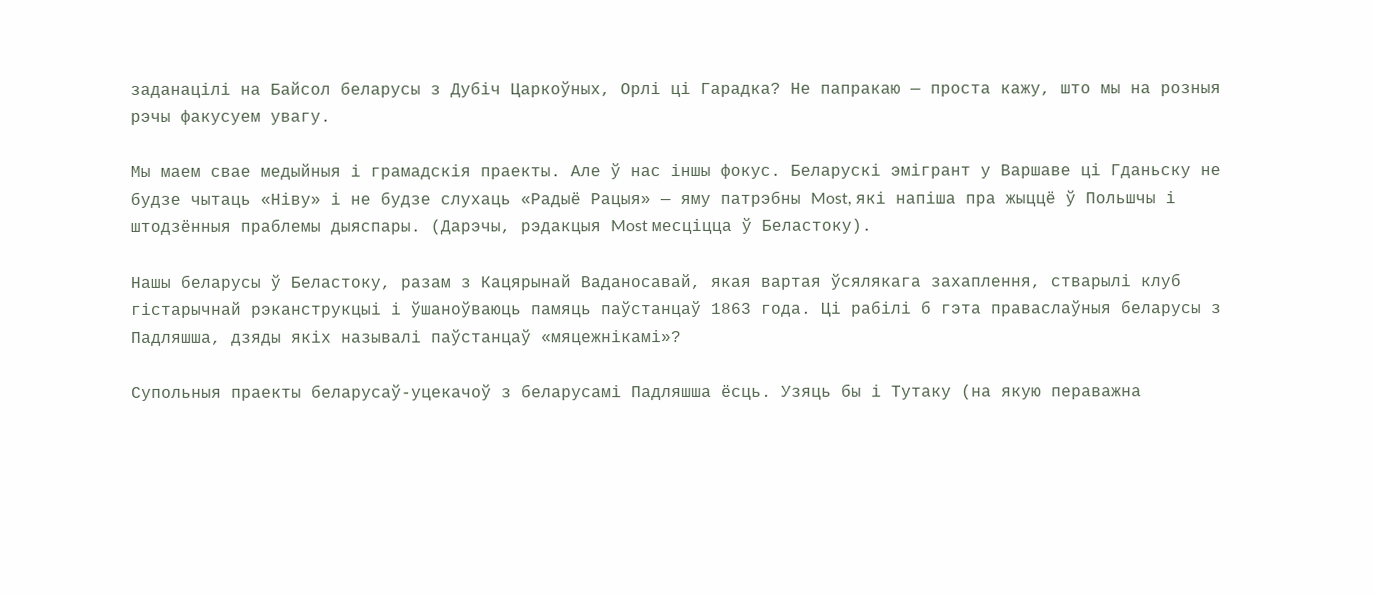заданацілі на Байсол беларусы з Дубіч Царкоўных, Орлі ці Гарадка? Не папракаю — проста кажу, што мы на розныя рэчы факусуем увагу.

Мы маем свае медыйныя і грамадскія праекты. Але ў нас іншы фокус. Беларускі эмігрант у Варшаве ці Гданьску не будзе чытаць «Ніву» і не будзе слухаць «Радыё Рацыя» — яму патрэбны Most, які напіша пра жыццё ў Польшчы і штодзённыя праблемы дыяспары. (Дарэчы, рэдакцыя Most месціцца ў Беластоку).

Нашы беларусы ў Беластоку, разам з Кацярынай Ваданосавай, якая вартая ўсялякага захаплення, стварылі клуб гістарычнай рэканструкцыі і ўшаноўваюць памяць паўстанцаў 1863 года. Ці рабілі б гэта праваслаўныя беларусы з Падляшша, дзяды якіх называлі паўстанцаў «мяцежнікамі»?

Супольныя праекты беларусаў-уцекачоў з беларусамі Падляшша ёсць. Узяць бы і Тутаку (на якую пераважна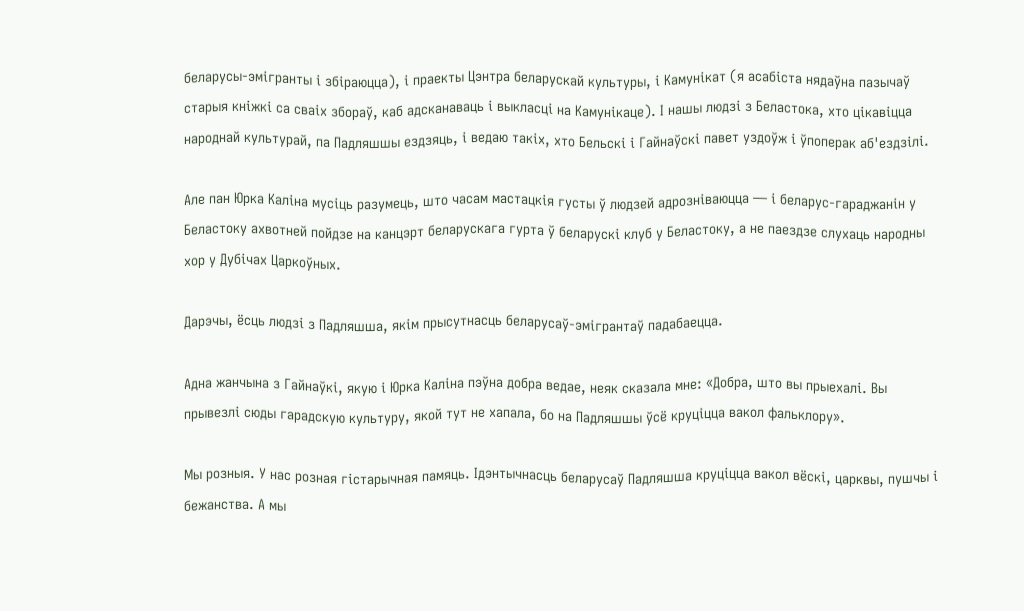беларусы-эмігранты і збіраюцца), і праекты Цэнтра беларускай культуры, і Камунікат (я асабіста нядаўна пазычаў старыя кніжкі са сваіх збораў, каб адсканаваць і выкласці на Камунікаце). І нашы людзі з Беластока, хто цікавіцца народнай культурай, па Падляшшы ездзяць, і ведаю такіх, хто Бельскі і Гайнаўскі павет уздоўж і ўпоперак аб'ездзілі.

Але пан Юрка Каліна мусіць разумець, што часам мастацкія густы ў людзей адрозніваюцца — і беларус-гараджанін у Беластоку ахвотней пойдзе на канцэрт беларускага гурта ў беларускі клуб у Беластоку, а не паездзе слухаць народны хор у Дубічах Царкоўных.

Дарэчы, ёсць людзі з Падляшша, якім прысутнасць беларусаў-эмігрантаў падабаецца.

Адна жанчына з Гайнаўкі, якую і Юрка Каліна пэўна добра ведае, неяк сказала мне: «Добра, што вы прыехалі. Вы прывезлі сюды гарадскую культуру, якой тут не хапала, бо на Падляшшы ўсё круціцца вакол фальклору».

Мы розныя. У нас розная гістарычная памяць. Ідэнтычнасць беларусаў Падляшша круціцца вакол вёскі, царквы, пушчы і бежанства. А мы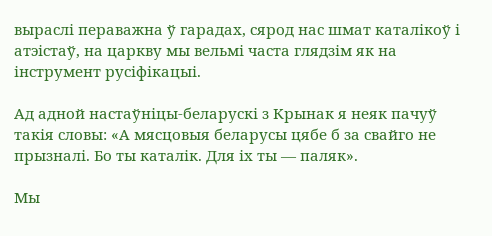выраслі пераважна ў гарадах, сярод нас шмат каталікоў і атэістаў, на царкву мы вельмі часта глядзім як на інструмент русіфікацыі.

Ад адной настаўніцы-беларускі з Крынак я неяк пачуў такія словы: «А мясцовыя беларусы цябе б за свайго не прызналі. Бо ты каталік. Для іх ты — паляк».

Мы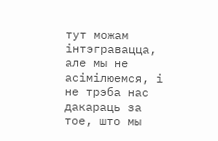тут можам інтэгравацца, але мы не асімілюемся, і не трэба нас дакараць за тое, што мы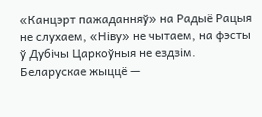«Канцэрт пажаданняў» на Радыё Рацыя не слухаем, «Ніву» не чытаем, на фэсты ў Дубічы Царкоўныя не ездзім. Беларускае жыццё —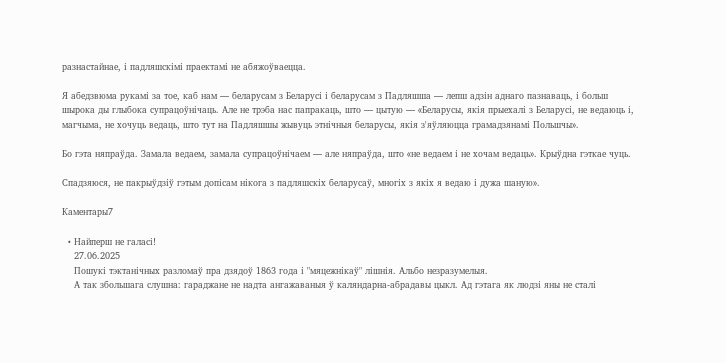разнастайнае, і падляшскімі праектамі не абяжоўваецца.

Я абедзвюма рукамі за тое, каб нам — беларусам з Беларусі і беларусам з Падляшша — лепш адзін аднаго пазнаваць, і больш шырока ды глыбока супрацоўнічаць. Але не трэба нас папракаць, што — цытую — «Беларусы, якія прыехалі з Беларусі, не ведаюць і, магчыма, не хочуць ведаць, што тут на Падляшшы жывуць этнічныя беларусы, якія з'яўляюцца грамадзянамі Польшчы».

Бо гэта няпраўда. Замала ведаем, замала супрацоўнічаем — але няпраўда, што «не ведаем і не хочам ведаць». Крыўдна гэткае чуць.

Спадзяюся, не пакрыўдзіў гэтым допісам нікога з падляшскіх беларусаў, многіх з якіх я ведаю і дужа шаную».

Каментары7

  • Найперш не галасі!
    27.06.2025
    Пошукі тэктанічных разломаў пра дзядоў 1863 года і "мяцежнікаў" лішнія. Альбо незразумелыя.
    А так збольшага слушна: гараджане не надта ангажаваныя ў каляндарна-абрадавы цыкл. Ад гэтага як людзі яны не сталі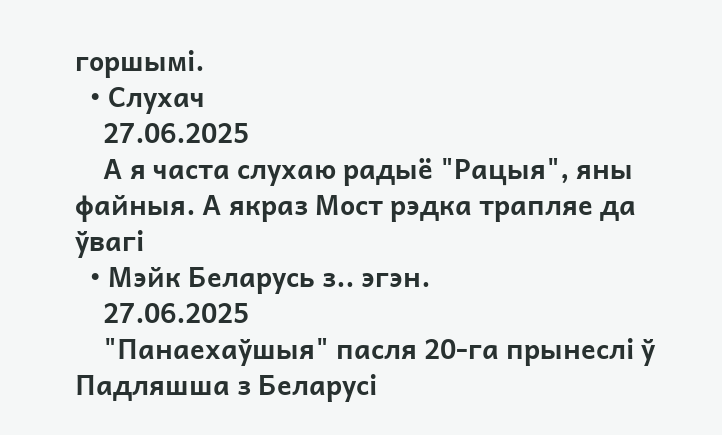горшымі.
  • Слухач
    27.06.2025
    А я часта слухаю радыё "Рацыя", яны файныя. А якраз Мост рэдка трапляе да ўвагі
  • Мэйк Беларусь з.. эгэн.
    27.06.2025
    "Панаехаўшыя" пасля 20-га прынеслі ў Падляшша з Беларусі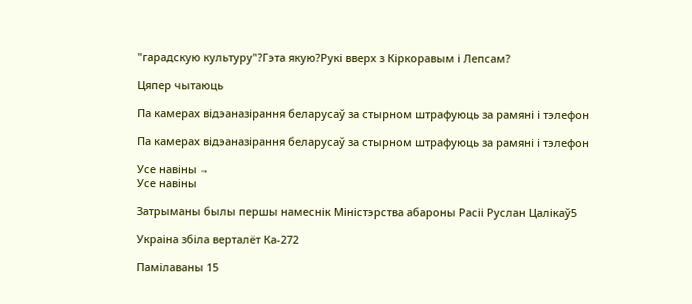"гарадскую культуру"?Гэта якую?Рукі вверх з Кіркоравым і Лепсам?

Цяпер чытаюць

Па камерах відэаназірання беларусаў за стырном штрафуюць за рамяні і тэлефон

Па камерах відэаназірання беларусаў за стырном штрафуюць за рамяні і тэлефон

Усе навіны →
Усе навіны

Затрыманы былы першы намеснік Міністэрства абароны Расіі Руслан Цалікаў5

Украіна збіла верталёт Ка-272

Памілаваны 15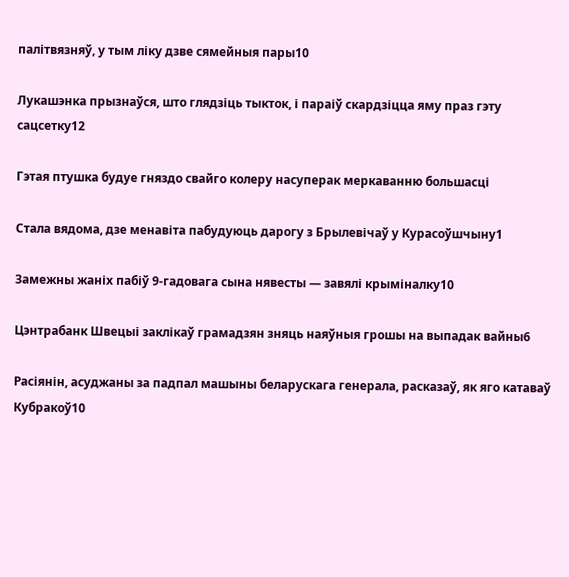палітвязняў, у тым ліку дзве сямейныя пары10

Лукашэнка прызнаўся, што глядзіць тыкток, і параіў скардзіцца яму праз гэту сацсетку12

Гэтая птушка будуе гняздо свайго колеру насуперак меркаванню большасці

Стала вядома, дзе менавіта пабудуюць дарогу з Брылевічаў у Курасоўшчыну1

Замежны жаніх пабіў 9‑гадовага сына нявесты — завялі крыміналку10

Цэнтрабанк Швецыі заклікаў грамадзян зняць наяўныя грошы на выпадак вайны6

Расіянін, асуджаны за падпал машыны беларускага генерала, расказаў, як яго катаваў Кубракоў10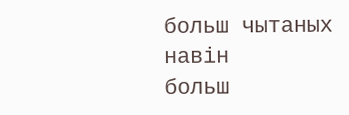больш чытаных навін
больш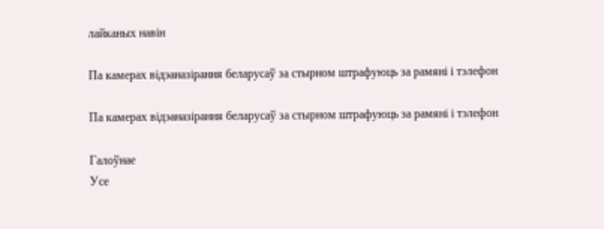лайканых навін

Па камерах відэаназірання беларусаў за стырном штрафуюць за рамяні і тэлефон

Па камерах відэаназірання беларусаў за стырном штрафуюць за рамяні і тэлефон

Галоўнае
Усе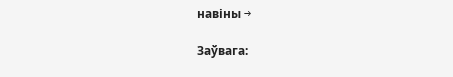навіны →

Заўвага: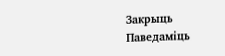Закрыць Паведаміць